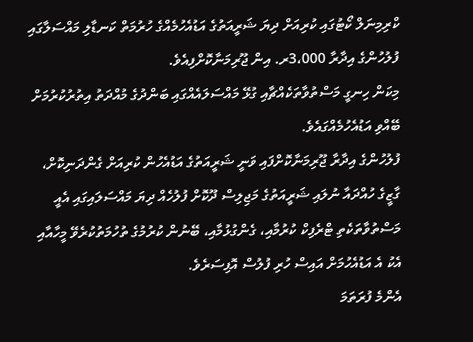ކްރިމިނަލް ކޯޓުގައި ކުރިއަށް ދިޔަ ޝަރީއަތުގެ އަޑުއެހުމެއްގެ ހުރުމަތް ކަނޑާލި މައްސަލާގައި ފުލުހުންގެ އިދާރާ 3،000ރ. އިން ޖޫރިމަނާކޮށްފިއެވެ.
މިކަން ހިނގީ މަސްތުވާތަކެއްޗާއި ގުޅޭ މައްސަލައެއްގައި ބަންދުގެ މުއްދަތު އިތުރުކުރުމަށް ބޭއްވި އަޑުއެހުމެއްގައެވެ.
ފުލުހުންގެ އިދާރާ ޖޫރިމަނާކޮށްފައި ވަނީ ޝަރީއަތުގެ އަޑުއެހުން ކުރިއަށް ގެންދަނިކޮށް، ގާޒީގެ ހުއްދައާ ނުލައި ޝަރީއަތުގެ މަޖިލިސް ދޫކޮށް ފުލުހެއް ދިޔަ މައްސަލައިގައި އެއީ މަސްތުވާތަކެތި ޓްރެފިކް ކުރުމާއި، ގެންގުޅުމާއި، ބޭނުން ކުރުމުގެ ތުހުމަތުކުރެވޭ މީހާއާއި އެކު އެ އަޑުއެހުމަށް އައިސް ހުރި ފުލުސް އޮފިސަރެވެ.
އެންމެ ފުރަތަމަ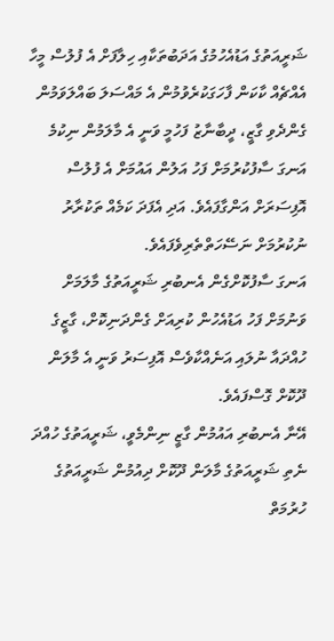ޝަރީއަތުގެ އަޑުއެހުމުގެ އަދަބުތަކާއި ހިލާފަށް އެ ފުލުސް މީހާ އެއްޗެއް ކާކަން ފާހަގަކުރެވުމުން އެ މައްސަލަ ބައްލަވަމުން ގެންދެވި ގާޒީ، ދީބާނާޒު ފަހުމީ ވަނީ އެ މާލަމުން ނިކުމެ އަނގަ ސާފުކުރުމަށް ފަހު އަލުން އައުމަށް އެ ފުލުސް އޮފިސަރަށް އަންގާފައެވެ. އަދި އެފަދަ ކަމެއް ތަކުރާރު ނުކުރުމަށް ނަސޭހަތްތެރިވެފައެވެ.
އަނގަ ސާފުކޮށްގެން އެނބުރި ޝަރީއަތުގެ މާލަމަށް ވަނުމަށް ފަހު އަޑުއެހުން ކުރިއަށް ގެންދަނިކޮށް، ގާޒީގެ ހުއްދައާ ނުލައި އަނެއްކާވެސް އޮފިސަރު ވަނީ އެ މާލަން ދޫކޮށް ގޮސްފައެވެ.
އޭނާ އެނބުރި އައުމުން ގާޒީ ނިންމެވީ، ޝަރީއަތުގެ ހުއްދަ ނެތި ޝަރީއަތުގެ މާލަން ދޫކޮށް ދިއުމުން ޝަރީއަތުގެ ހުރުމަތް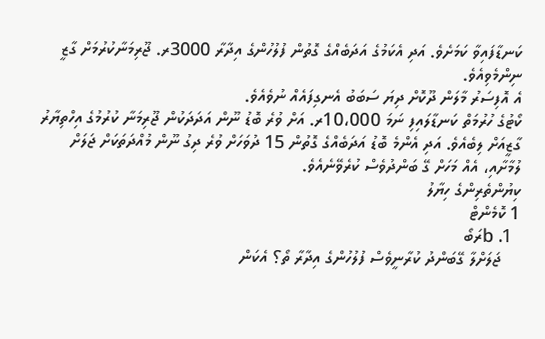ކަނޑާފައިވާ ކަމަށެވެ. އަދި އެކަމުގެ އަދަބެއްގެ ގޮތުން ފުލުހުންގެ އިދާރާ 3000ރ. ޖޫރިމަނާކުރުމަށް ގާޒީ ނިންމެވިއެވެ.
އެ އޮފިސަރު މާލަން ދޫކޮށް ދިޔަ ސަބަބު އެނގިފައެއް ނުވެއެވެ.
ކޯޓުގެ ހުރުމަތް ކަނޑާލައިފި ނަމަ 10،000ރ. އަށް ވުރެ ބޮޑު ނޫން އަދަދަކުން ޖޫރިމަނާ ކުރުމުގެ އިހްތިޔާރު ގާޒީއަށް ލިބެއެވެ. އަދި އެންމެ ބޮޑު އަދަބެއްގެ ގޮތުން 15 ދުވަހަށް ވުރެ ދިގު ނޫން މުއްދަތަކަށް ޖަލަށް ލުމާށާއި، އެއް މަހަށް ގޭ ބަންދުވެސް ކުރެވޭނެއެވެ.
ކިޔުންތެރިންގެ ހިޔާލު
1 ކޮމެންޓް
  1. bރަބޯ
    ޖަލަށްލާ ގޭބަންދު ކުރާނީވެސް ފުލުހުންގެ އިދާރާ ތޯ؟ އެކަން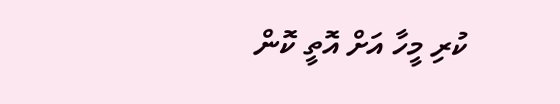ކުރި މީހާ އަށް އޮތީ ކޮން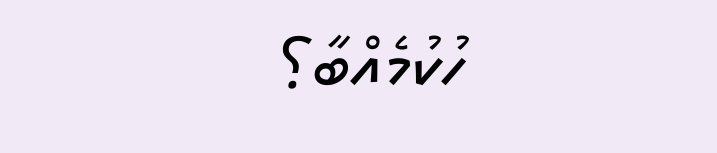ހުކުމެއްބާ؟